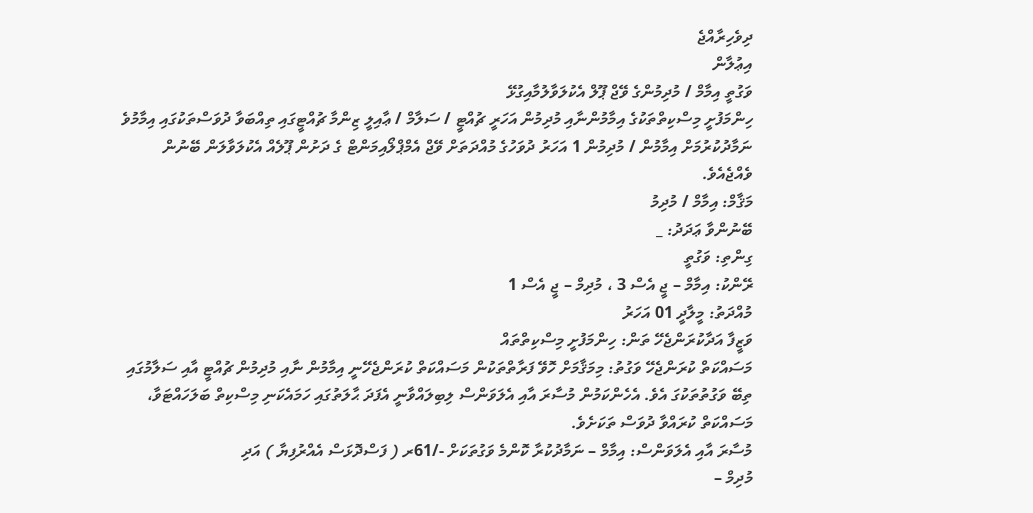ދިވެހިރާއްޖެ
އިޢުލާން
ވަގުތީ އިމާމް / މުދިމުންގެ ވޭޖް ޕޫލް އެކުލަވާލުމާއިގުޅޭ
ހިންމަފުށީ މިސްކިތްތަކުގެ އިމާމުންނާއި މުދިމުން އަހަރީ ޗުއްޓީ / ސަލާމް / ޢާއިލީ ޒިންމާ ޗުއްޓީގައި ތިއްބަވާ ދުވަސްތަކުގައި އިމާމުވެ ނަމާދުކުރުމަށް އިމާމުން / މުދިމުން 1 އަހަރު ދުވަހުގެ މުއްދަތަށް ވޭޖް އެމްޕްލޯއިމަންޓް ގެ ދަށުން ޕޫލެއް އެކުލަވާލަން ބޭނުން ވެއްޖެއެވެ.
މަޤާމް: އިމާމް / މުދިމު
ބޭނުންވާ ޢަދަދު: _
ގިންތި: ވަގުތީ
ރޭންކު: އިމާމް – ޖީ އެސް 3 ، މުދިމް – ޖީ އެސް 1
މުއްދަތު: މީލާދީ 01 އަހަރު
ވަޒީފާ އަދާކުރަންޖެހޭ ތަން: ހިންމަފުށީ މިސްކިތްތައް
މަސައްކަތް ކުރަންޖެހޭ ވަގުތު: މިމަޤާމަށް ހޮވޭ ފަރާތްތަކުން މަސައްކަތް ކުރަންޖެހޭނީ އިމާމުން ނާއި މުދިމުން ޗުއްޓީ އާއި ސަލާމުގައި ތިބޭ ވަގުތުތަކުގަ އެވެ. އެހެންކަމުން މުސާރަ އާއި އެލަވަންސް ލިބިލައްވާނީ އެފަދަ ޙާލަތުގައި ހަމައެކަނި މިސްކިތް ބަލަހައްޓަވާ، މަސައްކަތް ކުރައްވާ ދުވަސް ތަކަށެވެ.
މުސާރަ އާއި އެލަވަންސް: އިމާމް – ނަމާދުކުރާ ކޮންމެ ވަގުތަކަށް -/61ރ ( ފަސްދޮޅަސް އެއްރުފިޔާ ) އަދި
މުދިމް –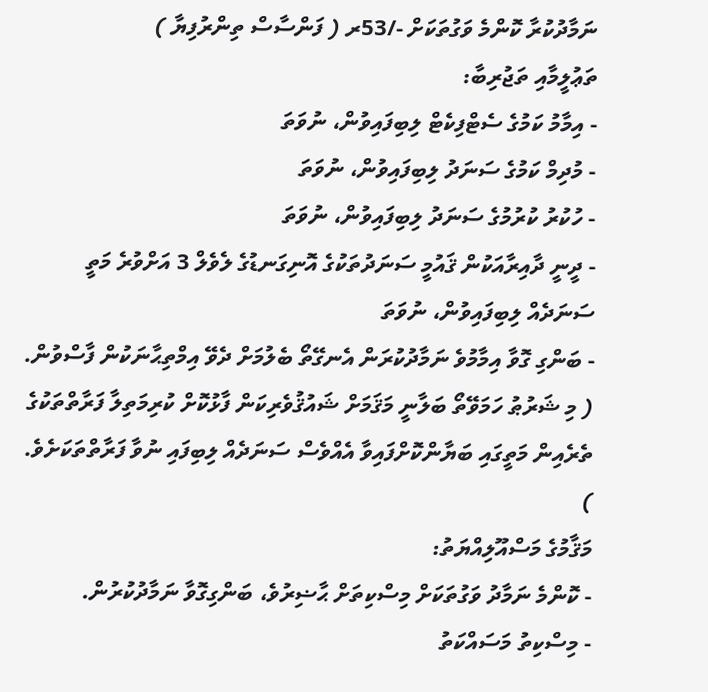ނަމާދުކުރާ ކޮންމެ ވަގުތަކަށް -/53ރ ( ފަންސާސް ތިންރުފިޔާ )
ތަޢުލީމާއި ތަޖުރިބާ:
- އިމާމު ކަމުގެ ސެޓްފިކެޓް ލިބިފައިވުން، ނުވަތަ
- މުދިމް ކަމުގެ ސަނަދު ލިބިފައިވުން، ނުވަތަ
- ހުކުރު ކުރުމުގެ ސަނަދު ލިބިފައިވުން، ނުވަތަ
- ދީނީ ދާއިރާއަކުން ޤައުމީ ސަނަދުތަކުގެ އޮނިގަނޑުގެ ލެވެލް 3 އަށްވުރެ މަތީ ސަނަދެއް ލިބިފައިވުން، ނުވަތަ
- ބަންގި ގޮވާ އިމާމުވެ ނަމާދުކުރަން އެނގޭތޯ ބެލުމަށް ދެވޭ އިމްތިޙާނަކުން ފާސްވުން. ( މި ޝަރުޠު ހަމަވޭތޯ ބަލާނީ މަޤަމަށް ޝައުޤުވެރިކަން ފާޅުކޮށް ކުރިމަތިލާ ފަރާތްތަކުގެ ތެރެއިން މަތީގައި ބަޔާންކޮށްފައިވާ އެއްވެސް ސަނަދެއް ލިބިފައި ނުވާ ފަރާތްތަކަށެވެ. )
މަޤާމުގެ މަސްއޫލިއްޔަތު:
- ކޮންމެ ނަމާދު ވަގުތަކަށް މިސްކިތަށް ޙާޟިރުވެ، ބަންގިގޮވާ ނަމާދުކުރުން.
- މިސްކިތު މަސައްކަތު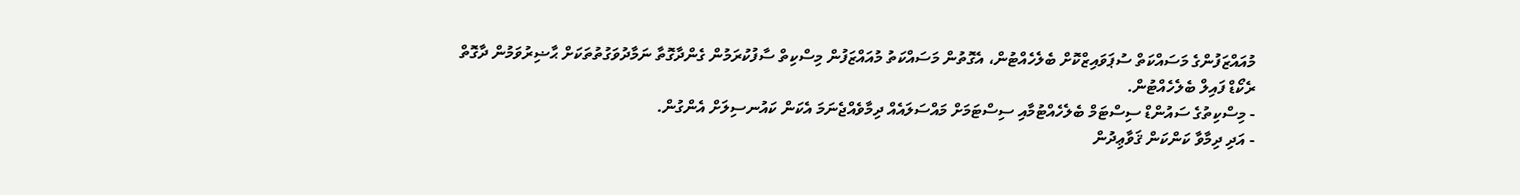މުއައްޒަފުންގެ މަސައްކަތް ސުޕަވައިޒްކޮށް ބެލެހެއްޓުން، އެގޮތުން މަސައްކަތު މުއައްޒަފުން މިސްކިތް ސާފުކުރަމުން ގެންދާގޮތާ ނަމާދުވަގުތުތަކަށް ޙާޟިރުވަމުން ދާގޮތް ރެކޯޑް ފައިލް ބެލެހެއްޓުން.
- މިސްކިތުގެ ސައުންޑް ސިސްޓަމް ބެލެހެއްޓުމާއި ސިސްޓަމަށް މައްސަލައެއް ދިމާވެއްޖެނަމަ އެކަން ކައުނސިލަށް އެންގުން.
- އަދި ދިމާވާ ކަންކަން ޤަވާޢިދުން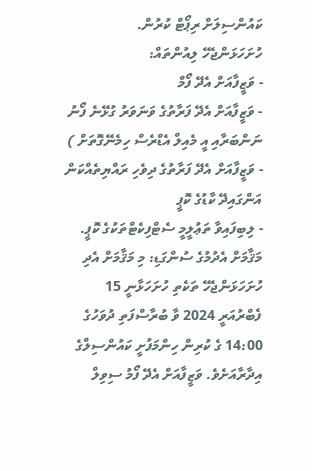ކައުންސިލަށް ރިޕޯޓް ކުރުން.
ހުށަހަޅަންޖެހޭ ލިއުންތައް:
- ވަޒީފާއަށް އެދޭ ފޯމް
- ވަޒީފާއަށް އެދޭ ފަރާތުގެ ވަނަވަރު ގުޅޭނެ ފޯނު ނަންބަރާއި އީ މެއިލް އެޑްރެސް ހިމެނޭގޮތަށް )
- ވަޒީފާއަށް އެދޭ ފަރާތުގެ ދިވެހި ރައްޔިތެއްކަން އަންގައިދޭ ކާޑުގެ ކޮޕީ
- ލިބިފައިވާ ތަޢުލީމީ ސެޓްފިކެޓްތަކުގެ ކޮޕީ.
މަޤާމަށް އެދުމުގެ ސުންގަޑި: މި މަޤާމަށް އެދި ހުށަހަޅަންޖެހޭ ތަކެތި ހުށަހަޅާނީ 15 ފެބްރުއަރީ 2024 ވާ ބުރާސްފަތި ދުވަހުގެ 14:00 ގެ ކުރިން ހިންމަފުށީ ކައުންސިލްގެ އިދާރާއަށެވެ. ވަޒީފާއަށް އެދޭ ފޯމު ސިވިލް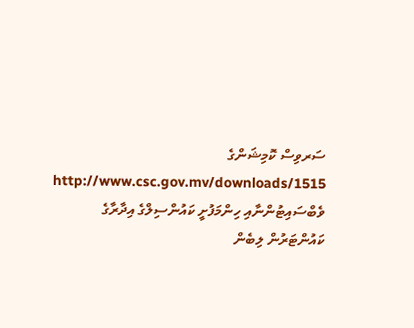ސަރވިސް ކޮމިޝަންގެ http://www.csc.gov.mv/downloads/1515 ވެބްސައިޓުންނާއި ހިންމަފުށީ ކައުންސިލްގެ އިދާރާގެ ކައުންޓަރުން ލިބެން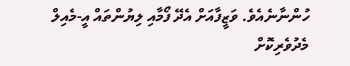ހުންނާނެއެވެ. ވަޒީފާއަށް އެދޭ ފޯމާއި ލިޔުންތައް އީ-މެއިލް މެދުވެރިކޮށް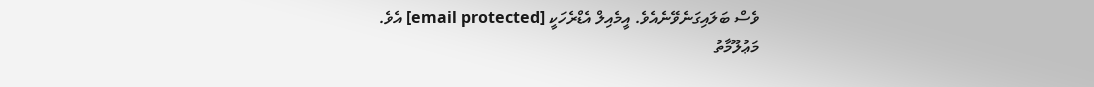ވެސް ބަލައިގަނެވޭނެއެވެ. އީމެއިލް އެޑްރެހަކީ [email protected] އެވެ.
މަޢުލޫމާތު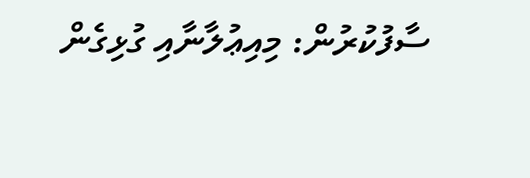ސާފުކުރުން: މިއިޢުލާނާއި ގުޅިގެން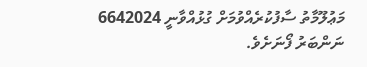މަޢުލޫމާތު ސާފުކުރެއްވުމަށް ގުޅުއްވާނީ 6642024 ނަންބަރު ފޯނަށެވެ.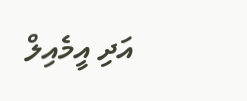އަދި އީމެއިލް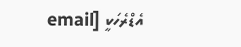އެޑްރެހަކީ [email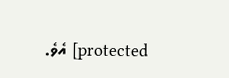protected] އެވެ.